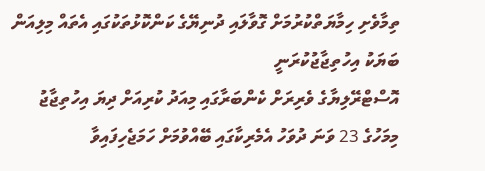ތިމާވެށި ހިމާޔަތްކުރުމަށް ގޮވާލައި ދުނިޔޭގެ ކަންކޮޅުތަކުގައި އެތައް މިލިއަން ބަޔަކު އިހުތިޖާޖުކުރަނީ
އޮސްޓްރޭލިޔާގެ ވެރިރަށް ކެންބަރާގައި މިއަދު ކުރިއަށް ދިޔަ އިހުތިޖާޖު
މިމަހުގެ 23 ވަނަ ދުވަހު އެމެރިކާގައި ބޭއްވުމަށް ހަމަޖެހިފައިވާ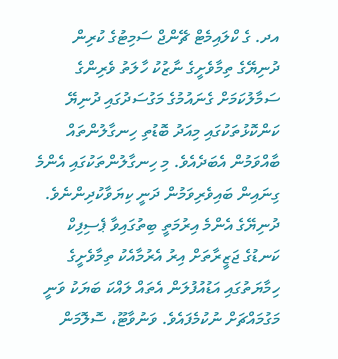އދ. ގެ ކްލައިމެޓް ޗޭންޖް ސަމިޓުގެ ކުރިން ދުނިޔޭގެ ތިމާވެށީގެ ނާޒުކު ހާލަތު ވެރިންގެ ސަމާލުކަމަށް ގެނައުމުގެ މަގުސަދުގައި ދުނިޔޭ ކަންކޮޅުތަކުގައި މިއަދު ބޮޑުތި ހިނގާލުންތައް ބާއްވަމުން އެބަދެއެވެ. މި ހިނގާލުންތަކުގައި އެންމެ ގިނައިން ބައިވެރިވަމުން ދަނީ ކިޔަވާކުދިންނެވެ.
ދުނިޔޭގެ އެންމެ އިރުމަތީ ބިތުގައިވާ ޕެސިފިކް ކަނޑުގެ ޖަޒީރާތަށް އިރު އެރުމާއެކު ތިމާވެށީގެ ހިމާޔަތުގައި އަޑުއުފުލަން އެތައް ލައްކަ ބަޔަކު ވަނީ މަގުމައްޗަށް ނުކުމެފައެވެ. ވަނުވާޓޫ، ސޮލޮމަން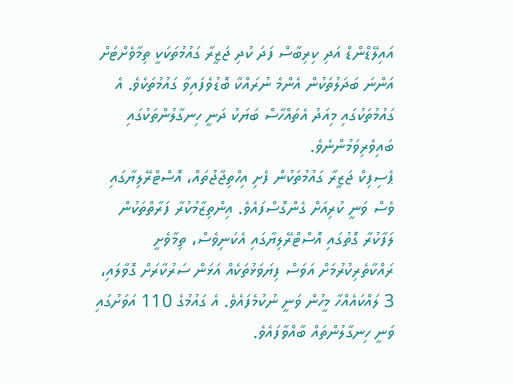އައިލޭޑްންޑް އަދި ކިރިބާސް ފަދަ ކުދި ޖަޒީރާ ގައުމުތަކަކީ ތިމާވެށްޓަށް އަންނަ ބަދަލުތަކުން އެންމެ ނުރައްކާ ބޮޑުވެފައިވާ ގައުމުތަކެވެ. އެ ގައުމުތަކުގައި މިއަދު އެތައްހާސް ބަޔަކު ދަނީ ހިނގާލުންތަކުގައި ބައިވެރިވަމުންނެވެ.
ޕެސިފިކް ޖަޒީރާ ގައުމުތަކުން ފެށި އިހްތިޖާޖުތައް، އޮސްޓްރޭލިޔާގައި ވެސް ވަނީ ކުރިއަށް ގެންގޮސްފައެވެ. އިންތިޒާމުކުރާ ފަރާތްތަކުން ލަފާކުރާ ގޮތުގައި އޮސްޓްރޭލިޔާގައި އެކަނިވެސް، ތިމާވެށީ ރައްކާތެރިކުރުމަށް އަވަސް ފިޔަވަޅުތަކެއް އަޅަން ސަރުކާރަށް ގޮވާލައި، 3 ލައްކައެއްހާ މީހުން ވަނީ ނުކުމެފައެވެ. އެ ގައުމުގެ 110 އަވަށުގައި ވަނީ ހިނގާލުންތައް ބާއްވާފައެވެ.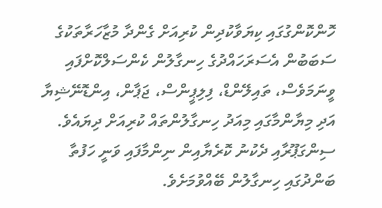ހޮންކޮންގުގައި ކިޔަވާކުދިން ކުރިއަށް ގެންދާ މުޒާހަރާތަކުގެ ސަބަބުން އެސަރަހައްދުގެ ހިނގާލުން ކެންސަލްކޮށްފައި ވީނަމަވެސް، ތައިލޭންޑް، ފިލިޕީންސް، ޖަޕާން، އިންޑޮނޭޝިޔާ އަދި މިޔާންމާގައި މިއަދު ހިނގާލުންތައް ކުރިއަށް ދިޔައެވެ. ސިންގަޕޫރާއި ދެކުނު ކޮރެޔާއިން ނިންމާފައި ވަނީ ހަފުތާ ބަންދުގައި ހިނގާލުން ބޭއްވުމަށެވެ.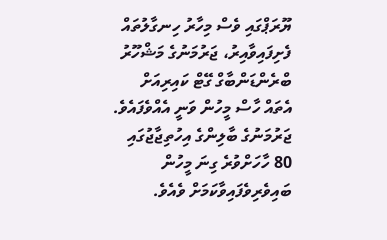ޔޫރަޕްގައި ވެސް މިހާރު ހިނގާލުތައް ފެށިފައިވާއިރު، ޖަރުމަނުގެ މަޝްހޫރު ބްރެންޑަންބާގް ގޭޓް ކައިރިއަށް އެތައް ހާސް މީހުން ވަނީ އެއްވެފައެވެ. ޖަރުމަނުގެ ބާލިންގެ އިހުތިޖާޖުގައި 80 ހާހަށްވުރެ ގިނަ މީހުން ބައިވެރިވެފައިވާކަމަށް ވެއެވެ.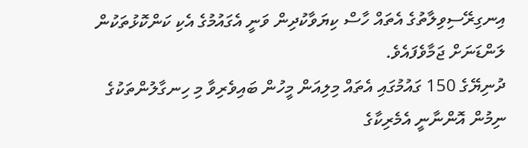އިނގިރޭސިވިލާތުގެ އެތައް ހާސް ކިޔަވާކުދިން ވަނީ އެގައުމުގެ އެކި ކަންކޮޅުތަކުން ލަންޑަނަށް ޖަމާވެފައެވެ.
ދުނިޔޭގެ 150 ގައުމުގައި އެތައް މިލިއަން މީހުން ބައިވެރިވާ މި ހިނގާލުންތަކުގެ ނިމުން އޮންނާނީ އެމެރިކާގެ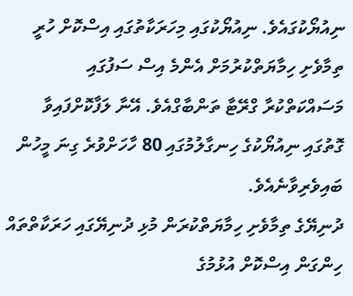ނިއުޔޯކުގައެވެ. ނިއުޔޯކުގައި މިހަރަކާތުގައި އިސްކޮށް ހުރީ ތިމާވެށި ހިމާޔަތްކުރުމަށް އެންމެ އިސް ސަފުގައި މަސައްކަތްކުރާ ގްރޭޓާ ތަންބާގްއެވެ. އޭނާ ލަފާކޮށްފައިވާ ގޮތުގައި ނިއުޔޯކުގެ ހިނގާލުމުގައި 80 ހާހަށްވުރެ ގިނަ މީހުން ބައިވެރިވާނެއެވެ.
ދުނިޔޭގެ ތިމާވެށި ހިމާޔަތްކުރަން މުޅި ދުނިޔޭގައި ހަރަކާތްތައް ހިންގަން އިސްކޮށް އުޅުމުގެ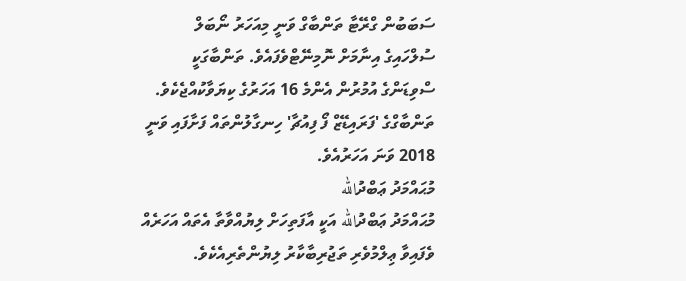ސަބަބުން ގްރޭޓާ ތަންބާގް ވަނީ މިއަހަރު ނޯބަލް ސުލްހައިގެ އިނާމަށް ނޮމިނޭޓްވެފައެވެ. ތަންބާގަކީ ސްވިޑަންގެ އުމުރުން އެންމެ 16 އަހަރުގެ ކިޔަވާކުއްޖެކެވެ. ތަންބާގްގެ 'ފަރައިޑޭޒް ފޯ ފިއުޗާ' ހިނގާލުންތައް ފަށާފައި ވަނީ 2018 ވަނަ އަހަރުއެވެ.
މުޙައްމަދު ޢަބްދުالله
މުޙައްމަދު ޢަބްދުالله އަކީ އާފަތިހަށް ލިޔުއްވާތާ އެތައް އަހަރެއް ވެފައިވާ ޢިލްމުވެރި ތަޖުރިބާކާރު ލިޔުންތެރިއެކެވެ.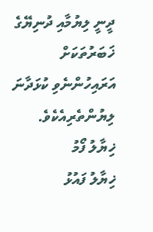ދީނީ ލިޔުމާއި ދުނިޔޭގެ ޚަބަރުތަކަށް އަރައިހުންނެވި ކުޅަދާނަ ލިޔުންތެރިއެކެވެ.
ޚިޔާލު ފޯމު
ޚިޔާލު ފައުޅު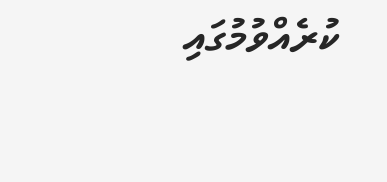ކުރެއްވުމުގައި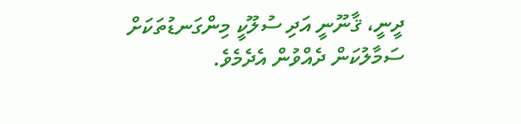ދީނީ، ޤާނޫނީ އަދި ސުލޫކީ މިންގަނޑުތަކަށް ސަމާލުކަން ދެއްވުން އެދެމެވެ.